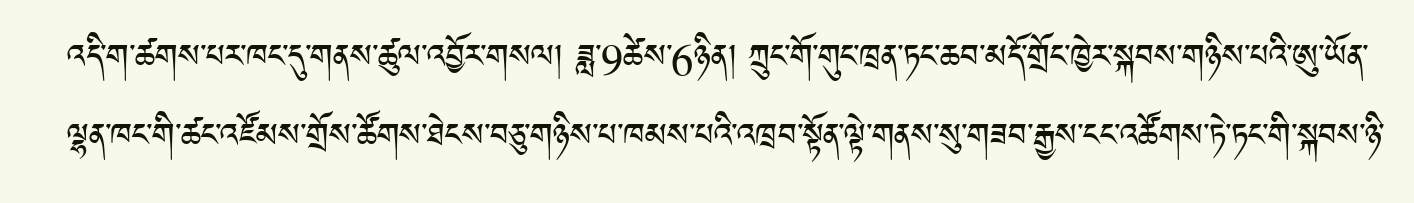འདི་ག་ཚགས་པར་ཁང་དུ་གནས་ཚུལ་འབྱོར་གསལ། ཟླ་9ཚེས་6ཉིན། ཀྲུང་གོ་གུང་ཁྲན་ཏང་ཆབ་མདོ་གྲོང་ཁྱེར་སྐབས་གཉིས་པའི་ཨུ་ཡོན་ལྷན་ཁང་གི་ཚང་འཛོམས་གྲོས་ཚོགས་ཐེངས་བཅུ་གཉིས་པ་ཁམས་པའི་འཁྲབ་སྟོན་ལྟེ་གནས་སུ་གཟབ་རྒྱས་ངང་འཚོགས་ཏེ་ཏང་གི་སྐབས་ཉི་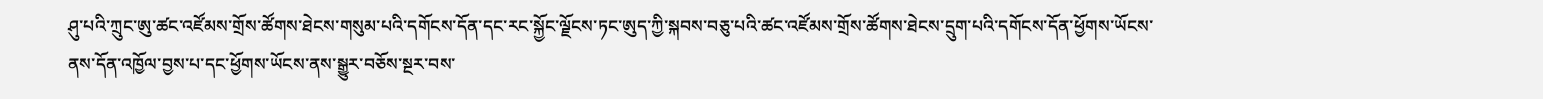ཤུ་པའི་ཀྲུང་ཨུ་ཚང་འཛོམས་གྲོས་ཚོགས་ཐེངས་གསུམ་པའི་དགོངས་དོན་དང་རང་སྐྱོང་ལྗོངས་ཏང་ཨུད་ཀྱི་སྐབས་བཅུ་པའི་ཚང་འཛོམས་གྲོས་ཚོགས་ཐེངས་དྲུག་པའི་དགོངས་དོན་ཕྱོགས་ཡོངས་ནས་དོན་འཁྱོལ་བྱས་པ་དང་ཕྱོགས་ཡོངས་ནས་སྒྱུར་བཅོས་སྔར་བས་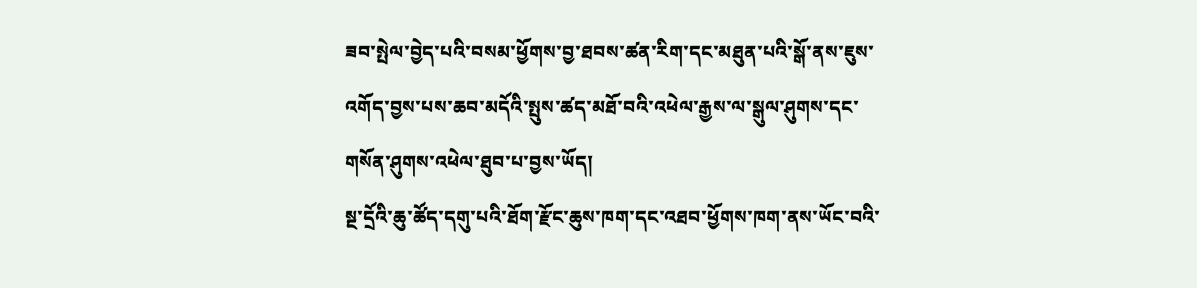ཟབ་སྤེལ་བྱེད་པའི་བསམ་ཕྱོགས་བྱ་ཐབས་ཚན་རིག་དང་མཐུན་པའི་སྒོ་ནས་ཇུས་འགོད་བྱས་པས་ཆབ་མདོའི་སྤུས་ཚད་མཐོ་བའི་འཕེལ་རྒྱས་ལ་སྒུལ་ཤུགས་དང་གསོན་ཤུགས་འཕེལ་ཐུབ་པ་བྱས་ཡོད།
སྔ་དྲོའི་ཆུ་ཚོད་དགུ་པའི་ཐོག་རྫོང་ཆུས་ཁག་དང་འཐབ་ཕྱོགས་ཁག་ནས་ཡོང་བའི་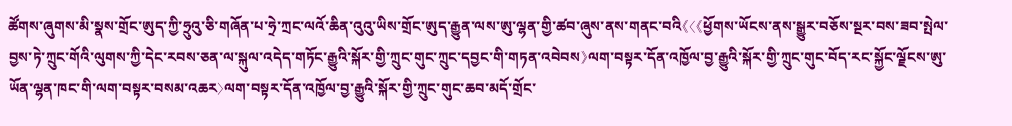ཚོགས་ཞུགས་མི་སྣས་གྲོང་ཨུད་ཀྱི་ཧྲུའུ་ཅི་གཞོན་པ་ཧྲེ་ཀྲང་ལའོ་ཆིན་འུའུ་ཡིས་གྲོང་ཨུད་རྒྱུན་ལས་ཨུ་ལྷན་གྱི་ཚབ་ཞུས་ནས་གནང་བའི《〈《ཕྱོགས་ཡོངས་ནས་སྒྱུར་བཅོས་སྔར་བས་ཟབ་སྤེལ་བྱས་ཏེ་ཀྲུང་གོའི་ལུགས་ཀྱི་དེང་རབས་ཅན་ལ་སྐུལ་འདེད་གཏོང་རྒྱུའི་སྐོར་གྱི་ཀྲུང་གུང་ཀྲུང་དབྱང་གི་གཏན་འབེབས》ལག་བསྟར་དོན་འཁྱོལ་བྱ་རྒྱུའི་སྐོར་གྱི་ཀྲུང་གུང་བོད་རང་སྐྱོང་ལྗོངས་ཨུ་ཡོན་ལྷན་ཁང་གི་ལག་བསྟར་བསམ་འཆར〉ལག་བསྟར་དོན་འཁྱོལ་བྱ་རྒྱུའི་སྐོར་གྱི་ཀྲུང་གུང་ཆབ་མདོ་གྲོང་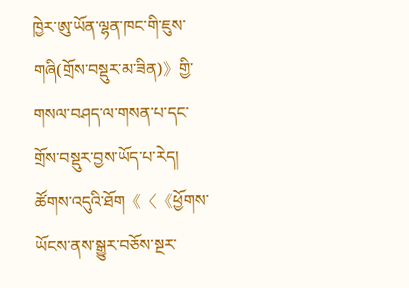ཁྱེར་ཨུ་ཡོན་ལྷན་ཁང་གི་ཇུས་གཞི(གྲོས་བསྡུར་མ་ཟིན)》གྱི་གསལ་བཤད་ལ་གསན་པ་དང་གྲོས་བསྡུར་བྱས་ཡོད་པ་རེད།
ཚོགས་འདུའི་ཐོག《〈《ཕྱོགས་ཡོངས་ནས་སྒྱུར་བཅོས་སྔར་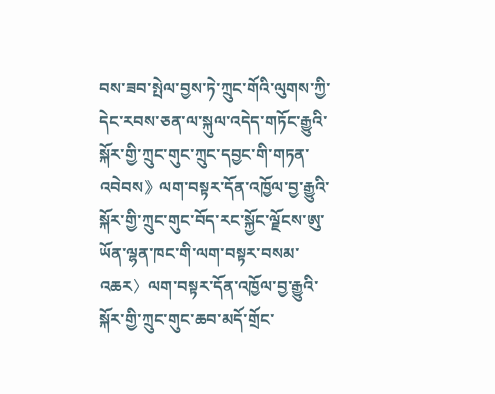བས་ཟབ་སྤེལ་བྱས་ཏེ་ཀྲུང་གོའི་ལུགས་ཀྱི་དེང་རབས་ཅན་ལ་སྐུལ་འདེད་གཏོང་རྒྱུའི་སྐོར་གྱི་ཀྲུང་གུང་ཀྲུང་དབྱང་གི་གཏན་འབེབས》ལག་བསྟར་དོན་འཁྱོལ་བྱ་རྒྱུའི་སྐོར་གྱི་ཀྲུང་གུང་བོད་རང་སྐྱོང་ལྗོངས་ཨུ་ཡོན་ལྷན་ཁང་གི་ལག་བསྟར་བསམ་འཆར〉ལག་བསྟར་དོན་འཁྱོལ་བྱ་རྒྱུའི་སྐོར་གྱི་ཀྲུང་གུང་ཆབ་མདོ་གྲོང་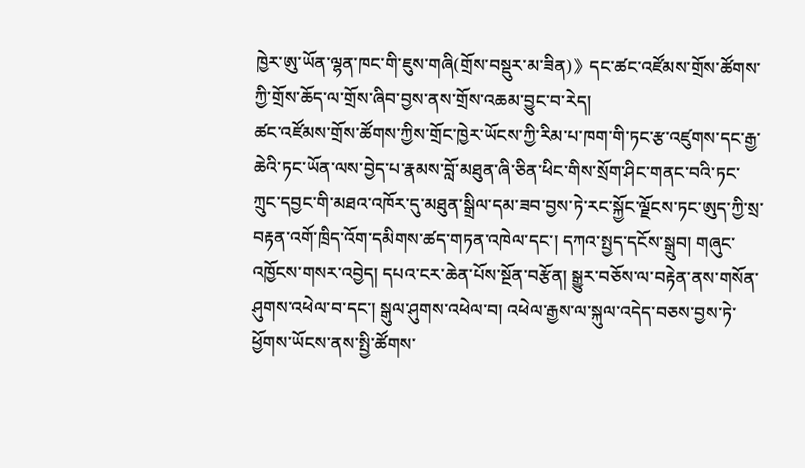ཁྱེར་ཨུ་ཡོན་ལྷན་ཁང་གི་ཇུས་གཞི(གྲོས་བསྡུར་མ་ཟིན)》དང་ཚང་འཛོམས་གྲོས་ཚོགས་ཀྱི་གྲོས་ཆོད་ལ་གྲོས་ཞིབ་བྱས་ནས་གྲོས་འཆམ་བྱུང་བ་རེད།
ཚང་འཛོམས་གྲོས་ཚོགས་ཀྱིས་གྲོང་ཁྱེར་ཡོངས་ཀྱི་རིམ་པ་ཁག་གི་ཏང་རྩ་འཛུགས་དང་རྒྱ་ཆེའི་ཏང་ཡོན་ལས་བྱེད་པ་རྣམས་བློ་མཐུན་ཞི་ཅིན་ཕིང་གིས་སྲོག་ཤིང་གནང་བའི་ཏང་ཀྲུང་དབྱང་གི་མཐའ་འཁོར་དུ་མཐུན་སྒྲིལ་དམ་ཟབ་བྱས་ཏེ་རང་སྐྱོང་ལྗོངས་ཏང་ཨུད་ཀྱི་སྲ་བརྟན་འགོ་ཁྲིད་འོག་དམིགས་ཚད་གཏན་འཁེལ་དང་། དཀའ་སྤྱད་དངོས་སྒྲུབ། གཞུང་འཁྱོངས་གསར་འབྱེད། དཔའ་ངར་ཆེན་པོས་སྔོན་བརྩོན། སྒྱུར་བཅོས་ལ་བརྟེན་ནས་གསོན་ཤུགས་འཕེལ་བ་དང་། སྒུལ་ཤུགས་འཕེལ་བ། འཕེལ་རྒྱས་ལ་སྐུལ་འདེད་བཅས་བྱས་ཏེ་ཕྱོགས་ཡོངས་ནས་སྤྱི་ཚོགས་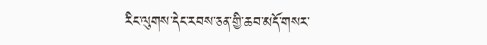རིང་ལུགས་དེང་རབས་ཅན་གྱི་ཆབ་མདོ་གསར་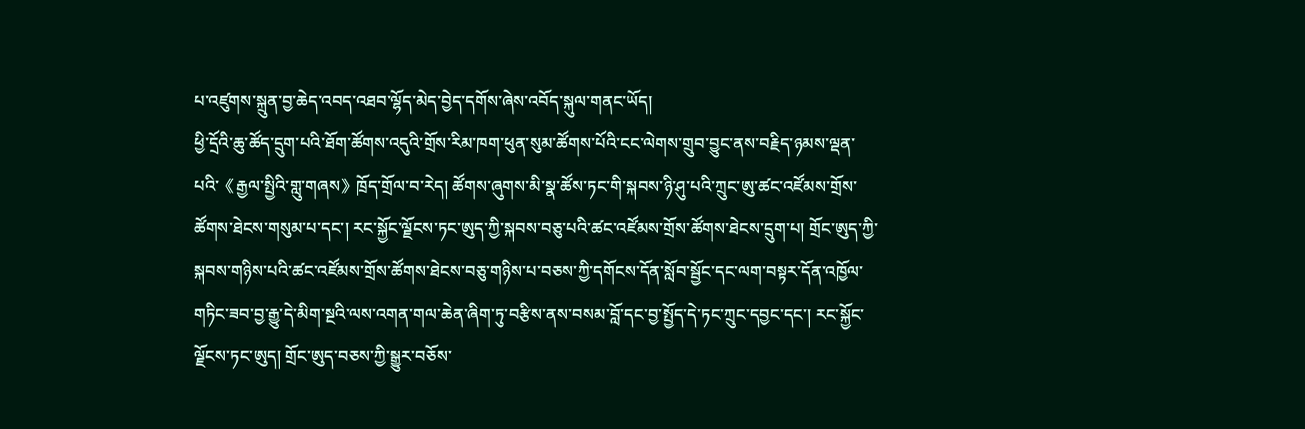པ་འཛུགས་སྐྲུན་བྱ་ཆེད་འབད་འཐབ་ལྷོད་མེད་བྱེད་དགོས་ཞེས་འབོད་སྐུལ་གནང་ཡོད།
ཕྱི་དྲོའི་ཆུ་ཚོད་དྲུག་པའི་ཐོག་ཚོགས་འདུའི་གྲོས་རིམ་ཁག་ཕུན་སུམ་ཚོགས་པོའི་ངང་ལེགས་གྲུབ་བྱུང་ནས་བརྗིད་ཉམས་ལྡན་པའི་《རྒྱལ་སྤྱིའི་གླུ་གཞས》ཁྲོད་གྲོལ་བ་རེད། ཚོགས་ཞུགས་མི་སྣ་ཚོས་ཏང་གི་སྐབས་ཉི་ཤུ་པའི་ཀྲུང་ཨུ་ཚང་འཛོམས་གྲོས་ཚོགས་ཐེངས་གསུམ་པ་དང་། རང་སྐྱོང་ལྗོངས་ཏང་ཨུད་ཀྱི་སྐབས་བཅུ་པའི་ཚང་འཛོམས་གྲོས་ཚོགས་ཐེངས་དྲུག་པ། གྲོང་ཨུད་ཀྱི་སྐབས་གཉིས་པའི་ཚང་འཛོམས་གྲོས་ཚོགས་ཐེངས་བཅུ་གཉིས་པ་བཅས་ཀྱི་དགོངས་དོན་སློབ་སྦྱོང་དང་ལག་བསྟར་དོན་འཁྱོལ་གཏིང་ཟབ་བྱ་རྒྱུ་དེ་མིག་སྔའི་ལས་འགན་གལ་ཆེན་ཞིག་ཏུ་བརྩིས་ནས་བསམ་བློ་དང་བྱ་སྤྱོད་དེ་ཏང་ཀྲུང་དབྱང་དང་། རང་སྐྱོང་ལྗོངས་ཏང་ཨུད། གྲོང་ཨུད་བཅས་ཀྱི་སྒྱུར་བཅོས་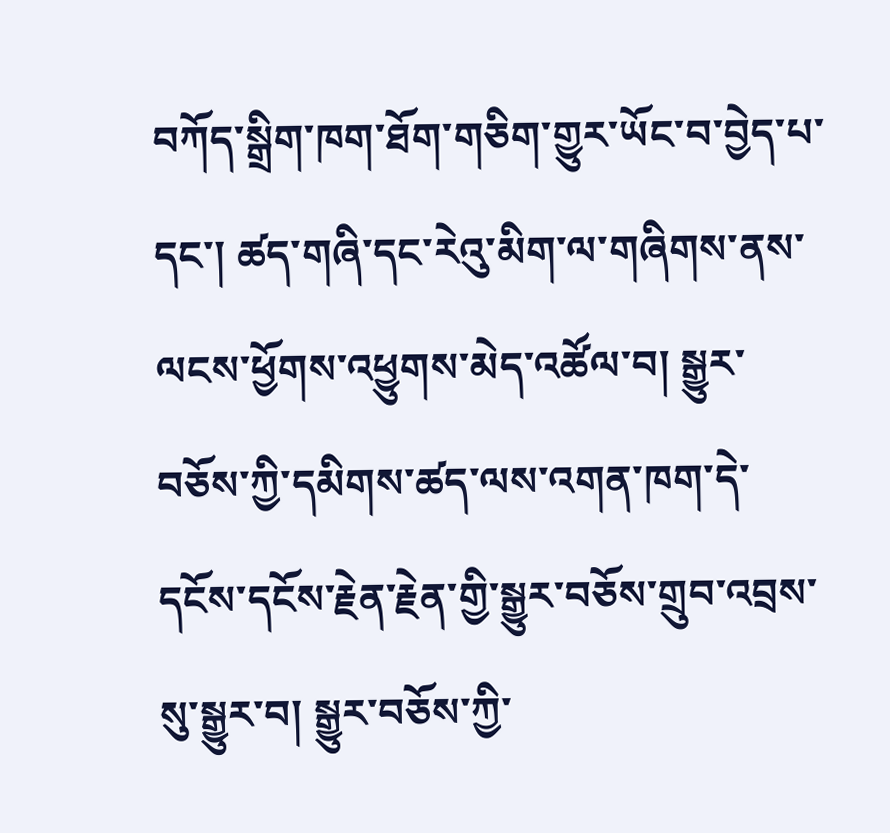བཀོད་སྒྲིག་ཁག་ཐོག་གཅིག་གྱུར་ཡོང་བ་བྱེད་པ་དང་། ཚད་གཞི་དང་རེའུ་མིག་ལ་གཞིགས་ནས་ལངས་ཕྱོགས་འཕྱུགས་མེད་འཚོལ་བ། སྒྱུར་བཅོས་ཀྱི་དམིགས་ཚད་ལས་འགན་ཁག་དེ་དངོས་དངོས་རྗེན་རྗེན་གྱི་སྒྱུར་བཅོས་གྲུབ་འབྲས་སུ་སྒྱུར་བ། སྒྱུར་བཅོས་ཀྱི་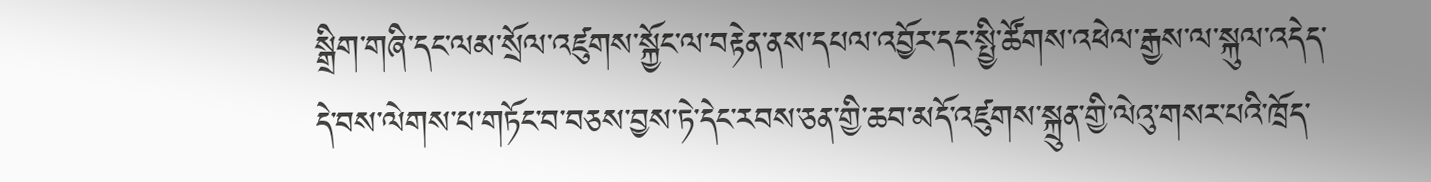སྒྲིག་གཞི་དང་ལམ་སྲོལ་འཛུགས་སྐྱོང་ལ་བརྟེན་ནས་དཔལ་འབྱོར་དང་སྤྱི་ཚོགས་འཕེལ་རྒྱས་ལ་སྐུལ་འདེད་དེ་བས་ལེགས་པ་གཏོང་བ་བཅས་བྱས་ཏེ་དེང་རབས་ཅན་གྱི་ཆབ་མདོ་འཛུགས་སྐྲུན་གྱི་ལེའུ་གསར་པའི་ཁྲོད་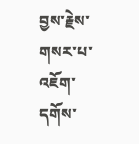བྱས་རྗེས་གསར་པ་འཇོག་དགོས་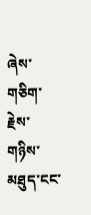ཞེས་གཅིག་རྗེས་གཉིས་མཐུད་ངང་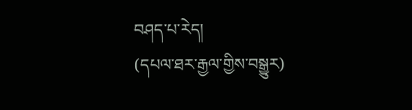བཤད་པ་རེད།
(དཔལ་ཐར་རྒྱལ་གྱིས་བསྒྱུར)